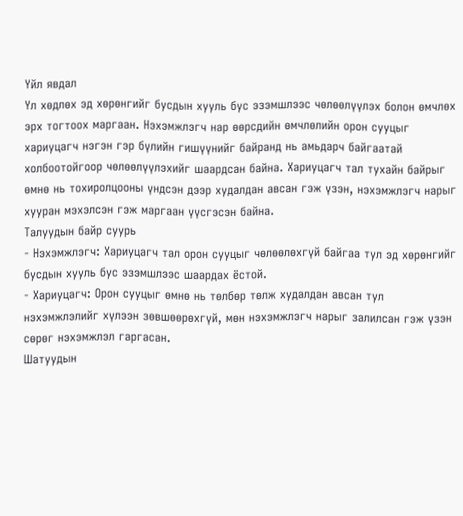Үйл явдал
Үл хөдлөх эд хөрөнгийг бусдын хууль бус эзэмшлээс чөлөөлүүлэх болон өмчлөх эрх тогтоох маргаан. Нэхэмжлэгч нар өөрсдийн өмчлөлийн орон сууцыг хариуцагч нэгэн гэр бүлийн гишүүнийг байранд нь амьдарч байгаатай холбоотойгоор чөлөөлүүлэхийг шаардсан байна. Хариуцагч тал тухайн байрыг өмнө нь тохиролцооны үндсэн дээр худалдан авсан гэж үзэн, нэхэмжлэгч нарыг хууран мэхэлсэн гэж маргаан үүсгэсэн байна.
Талуудын байр суурь
- Нэхэмжлэгч: Хариуцагч тал орон сууцыг чөлөөлөхгүй байгаа тул эд хөрөнгийг бусдын хууль бус эзэмшлээс шаардах ёстой.
- Хариуцагч: Орон сууцыг өмнө нь төлбөр төлж худалдан авсан тул нэхэмжлэлийг хүлээн зөвшөөрөхгүй, мөн нэхэмжлэгч нарыг залилсан гэж үзэн сөрөг нэхэмжлэл гаргасан.
Шатуудын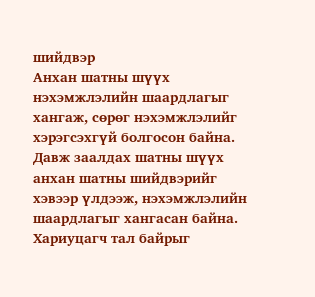шийдвэр
Анхан шатны шүүх нэхэмжлэлийн шаардлагыг хангаж, сөрөг нэхэмжлэлийг хэрэгсэхгүй болгосон байна. Давж заалдах шатны шүүх анхан шатны шийдвэрийг хэвээр үлдээж, нэхэмжлэлийн шаардлагыг хангасан байна. Хариуцагч тал байрыг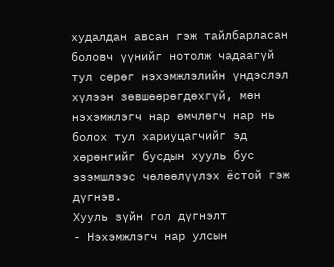худалдан авсан гэж тайлбарласан боловч үүнийг нотолж чадаагүй тул сөрөг нэхэмжлэлийн үндэслэл хүлээн зөвшөөрөгдөхгүй, мөн нэхэмжлэгч нар өмчлөгч нар нь болох тул хариуцагчийг эд хөрөнгийг бусдын хууль бус эзэмшлээс чөлөөлүүлэх ёстой гэж дүгнэв.
Хууль зүйн гол дүгнэлт
- Нэхэмжлэгч нар улсын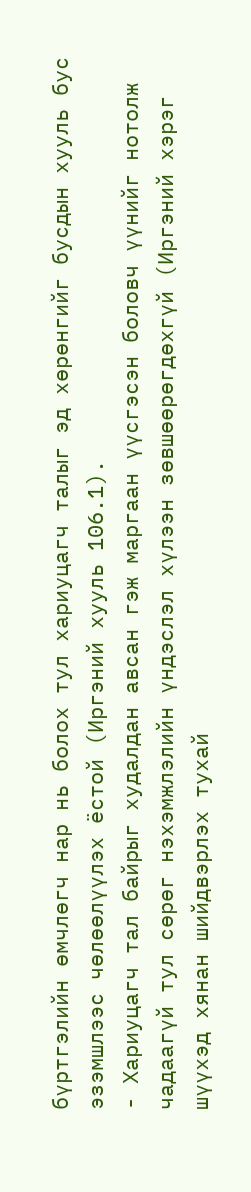бүртгэлийн өмчлөгч нар нь болох тул хариуцагч талыг эд хөрөнгийг бусдын хууль бус эзэмшлээс чөлөөлүүлэх ёстой (Иргэний хууль 106.1).
- Хариуцагч тал байрыг худалдан авсан гэж маргаан үүсгэсэн боловч үүнийг нотолж чадаагүй тул сөрөг нэхэмжлэлийн үндэслэл хүлээн зөвшөөрөгдөхгүй (Иргэний хэрэг шүүхэд хянан шийдвэрлэх тухай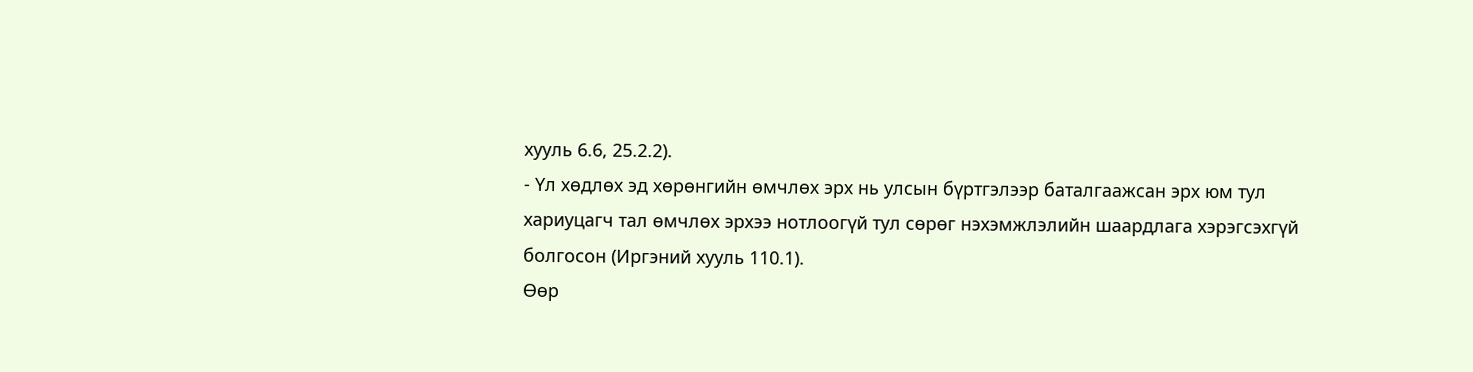хууль 6.6, 25.2.2).
- Үл хөдлөх эд хөрөнгийн өмчлөх эрх нь улсын бүртгэлээр баталгаажсан эрх юм тул хариуцагч тал өмчлөх эрхээ нотлоогүй тул сөрөг нэхэмжлэлийн шаардлага хэрэгсэхгүй болгосон (Иргэний хууль 110.1).
Өөр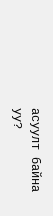асуулт байна уу?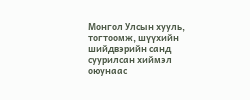Монгол Улсын хууль, тогтоомж, шүүхийн шийдвэрийн санд суурилсан хиймэл оюунаас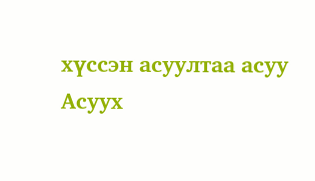хүссэн асуултаа асуу
Асуух